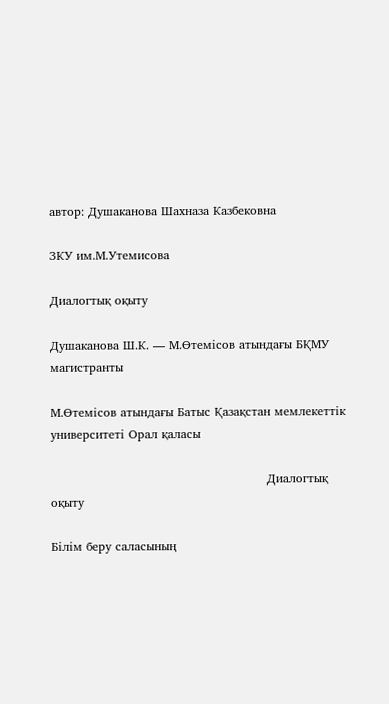автор: Душаканова Шахназа Казбековна

ЗКУ им.М.Утемисова

Диалогтық оқыту

Душаканова Ш.К. — М.Өтемісов атындағы БҚМУ магистранты

М.Өтемісов атындағы Батыс Қазақстан мемлекеттік университеті Орал қаласы

                                                      Диалогтық оқыту

Білім беру саласының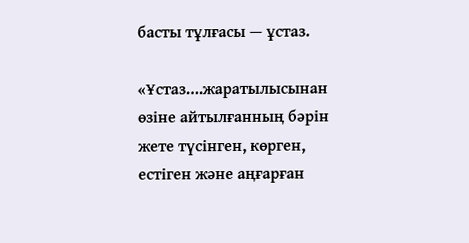басты тұлғасы — ұстаз.

«Ұстаз….жаратылысынан өзіне айтылғанның бәрін жете түсінген, көрген, естіген және аңғарған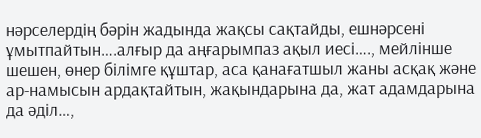нәрселердің бәрін жадында жақсы сақтайды, ешнәрсені ұмытпайтын….алғыр да аңғарымпаз ақыл иесі…., мейлінше шешен, өнер білімге құштар, аса қанағатшыл жаны асқақ және ар-намысын ардақтайтын, жақындарына да, жат адамдарына да әділ…,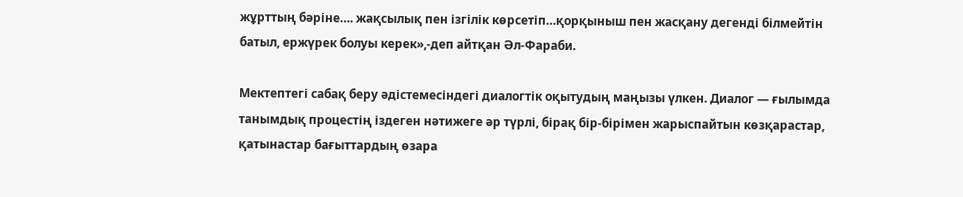жұрттың бәріне…. жақсылық пен ізгілік көрсетіп…қорқыныш пен жасқану дегенді білмейтін батыл, ержүрек болуы керек»,-деп айтқан Әл-Фараби.

Мектептегі сабақ беру әдістемесіндегі диалогтік оқытудың маңызы үлкен. Диалог — ғылымда танымдық процестің іздеген нәтижеге әр түрлі, бірақ бір-бірімен жарыспайтын көзқарастар, қатынастар бағыттардың өзара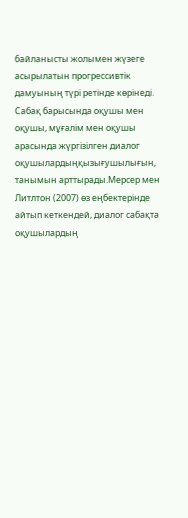байланысты жолымен жүзеге асырылатын прогрессивтік дамуының түрі ретінде көрінеді. Сабақ барысында оқушы мен оқушы, мұғалім мен оқушы арасында жүргізілген диалог оқушылардыңқызығушылығын, танымын арттырады.Мерсер мен Литлтон (2007) өз еңбектерінде айтып кеткендей, диалог сабақта оқушылардың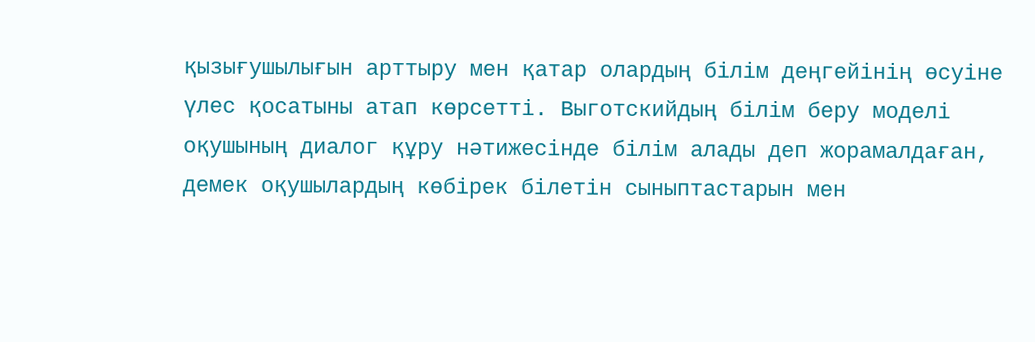қызығушылығын арттыру мен қатар олардың білім деңгейінің өсуіне үлес қосатыны атап көрсетті. Выготскийдың білім беру моделі оқушының диалог құру нәтижесінде білім алады деп жорамалдаған, демек оқушылардың көбірек білетін сыныптастарын мен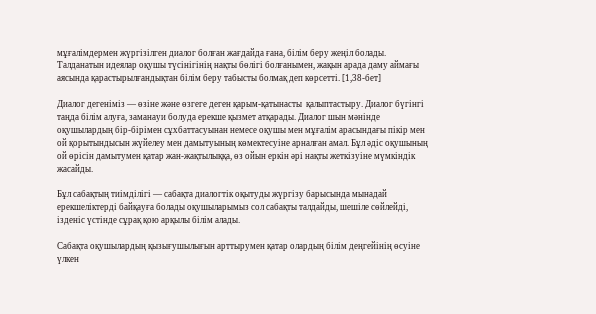мұғалімдермен жүргізілген диалог болған жағдайда ғана, білім беру жеңіл болады. Талданатын идеялар оқушы түсінігінің нақты бөлігі болғанымен, жақын арада даму аймағы аясында қарастырылғандықтан білім беру табысты болмақ деп көрсетті. [1,38-бет]

Диалог дегеніміз — өзіне және өзгеге деген қарым-қатынасты  қалыптастыру. Диалог бүгінгі таңда білім алуға, заманауи болуда ерекше қызмет атқарады. Диалог шын мәнінде оқушылардың бір-бірімен сұхбаттасуынан немесе оқушы мен мұғалім арасындағы пікір мен ой қорытындысын жүйелеу мен дамытуының көмектесуіне арналған амал. Бұл әдіс оқушының ой өрісін дамытумен қатар жан-жақтылыққа, өз ойын еркін әрі нақты жеткізуіне мүмкіндік жасайды.

Бұл сабақтың тиімділігі — сабақта диалогтік оқытуды жүргізу барысында мынадай ерекшеліктерді байқауға болады оқушыларымыз сол сабақты талдайды, шешіле сөйлейді, ізденіс үстінде сұрақ қою арқылы білім алады.

Сабақта оқушылардың қызығушылығын арттырумен қатар олардың білім деңгейінің өсуіне үлкен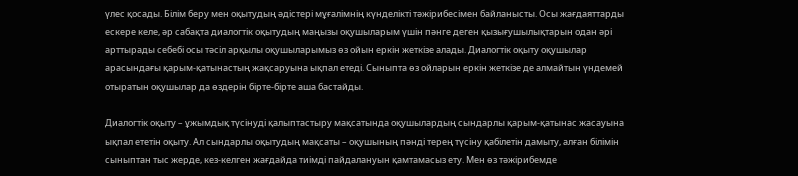үлес қосады. Білім беру мен оқытудың әдістері мұғалімнің күнделікті тәжірибесімен байланысты. Осы жағдаяттарды ескере келе, әр сабақта диалогтік оқытудың маңызы оқушыларым үшін пәнге деген қызығушылықтарын одан әрі арттырады себебі осы тәсіл арқылы оқушыларымыз өз ойын еркін жеткізе алады. Диалогтік оқыту оқушылар арасындағы қарым-қатынастың жақсаруына ықпал етеді. Сыныпта өз ойларын еркін жеткізе де алмайтын үндемей отыратын оқушылар да өздерін бірте-бірте аша бастайды.

Диалогтік оқыту – ұжымдық түсінуді қалыптастыру мақсатында оқушылардың сындарлы қарым-қатынас жасауына ықпал ететін оқыту. Ал сындарлы оқытудың мақсаты – оқушының пәнді терең түсіну қабілетін дамыту, алған білімін сыныптан тыс жерде, кез-келген жағдайда тиімді пайдалануын қамтамасыз ету. Мен өз тәжірибемде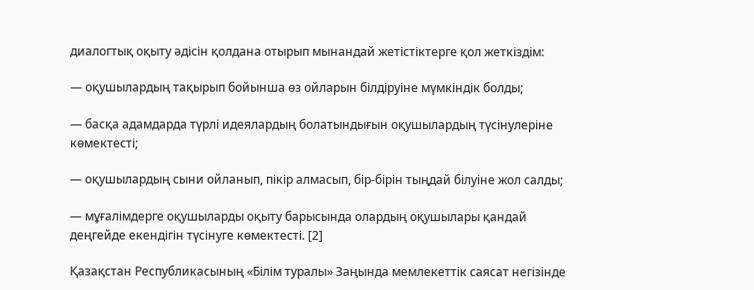диалогтық оқыту әдісін қолдана отырып мынандай жетістіктерге қол жеткіздім:

— оқушылардың тақырып бойынша өз ойларын білдіруіне мүмкіндік болды;

— басқа адамдарда түрлі идеялардың болатындығын оқушылардың түсінулеріне көмектесті;

— оқушылардың сыни ойланып, пікір алмасып, бір-бірін тыңдай білуіне жол салды;

— мұғалімдерге оқушыларды оқыту барысында олардың оқушылары қандай деңгейде екендігін түсінуге көмектесті. [2]

Қазақстан Республикасының «Білім туралы» Заңында мемлекеттік саясат негізінде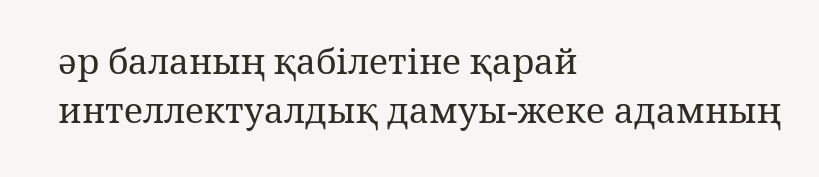әр баланың қабілетіне қарай интеллектуалдық дамуы-жеке адамның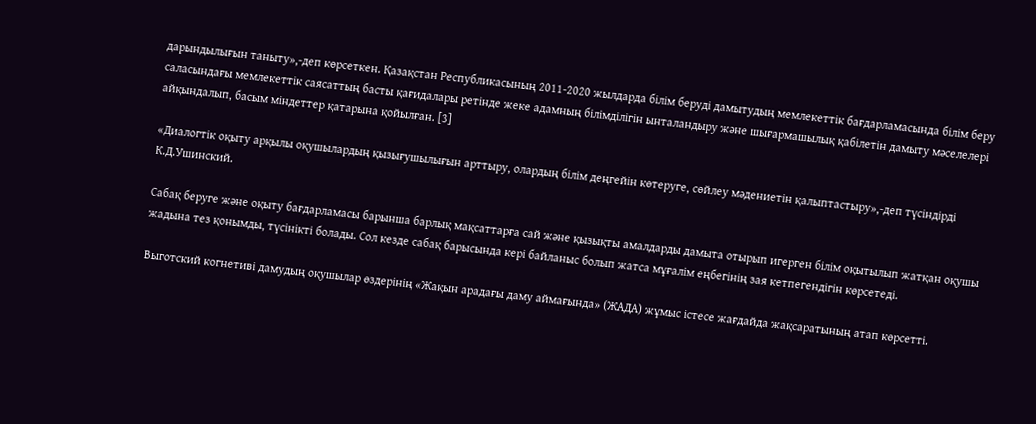дарындылығын таныту»,-деп көрсеткен. Қазақстан Республикасының 2011-2020 жылдарда білім беруді дамытудың мемлекеттік бағдарламасында білім беру саласындағы мемлекеттік саясаттың басты қағидалары ретінде жеке адамның білімділігін ынталандыру және шығармашылық қабілетін дамыту мәселелері айқындалып, басым міндеттер қатарына қойылған. [3]

«Диалогтік оқыту арқылы оқушылардың қызығушылығын арттыру, олардың білім деңгейін көтеруге, сөйлеу мәдениетін қалыптастыру»,-деп түсіндірді К.Д.Ушинский.

Сабақ беруге және оқыту бағдарламасы барынша барлық мақсаттарға сай және қызықты амалдарды дамыта отырып игерген білім оқытылып жатқан оқушы жадына тез қонымды, түсінікті болады. Сол кезде сабақ барысында кері байланыс болып жатса мұғалім еңбегінің зая кетпегендігін көрсетеді.

Выготский когнетиві дамудың оқушылар өздерінің «Жақын арадағы даму аймағында» (ЖАДА) жұмыс істесе жағдайда жақсаратының атап көрсетті.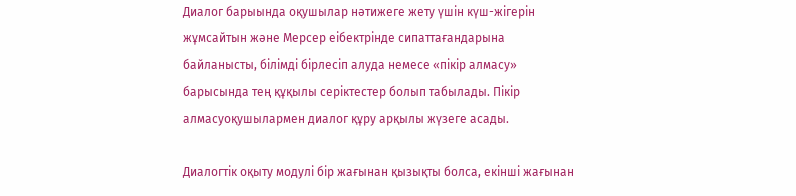Диалог барыында оқушылар нәтижеге жету үшін күш-жігерін жұмсайтын және Мерсер еібектрінде сипаттағандарына байланысты, білімді бірлесіп алуда немесе «пікір алмасу» барысында тең құқылы серіктестер болып табылады. Пікір алмасуоқушылармен диалог құру арқылы жүзеге асады.

Диалогтік оқыту модулі бір жағынан қызықты болса, екінші жағынан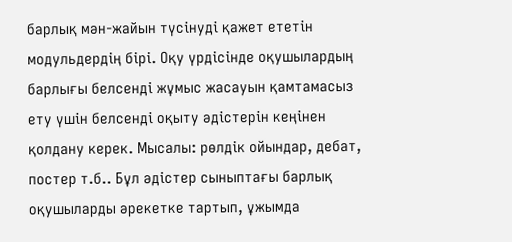барлық мән-жайын түсінуді қажет ететін модульдердің бірі. Оқу үрдісінде оқушылардың барлығы белсенді жұмыс жасауын қамтамасыз ету үшін белсенді оқыту әдістерін кеңінен қолдану керек. Мысалы: рөлдік ойындар, дебат, постер т.б.. Бұл әдістер сыныптағы барлық оқушыларды әрекетке тартып, ұжымда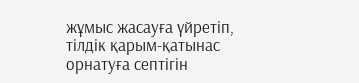жұмыс жасауға үйретіп, тілдік қарым-қатынас орнатуға септігін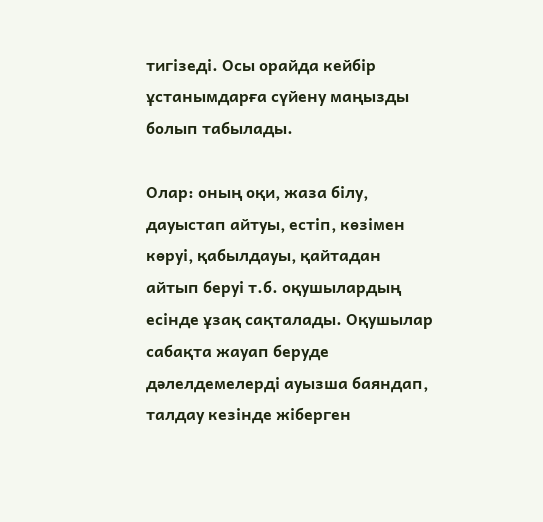тигізеді. Осы орайда кейбір ұстанымдарға сүйену маңызды болып табылады.

Олар: оның оқи, жаза білу, дауыстап айтуы, естіп, көзімен көруі, қабылдауы, қайтадан айтып беруі т.б. оқушылардың есінде ұзақ сақталады. Оқушылар сабақта жауап беруде дәлелдемелерді ауызша баяндап, талдау кезінде жіберген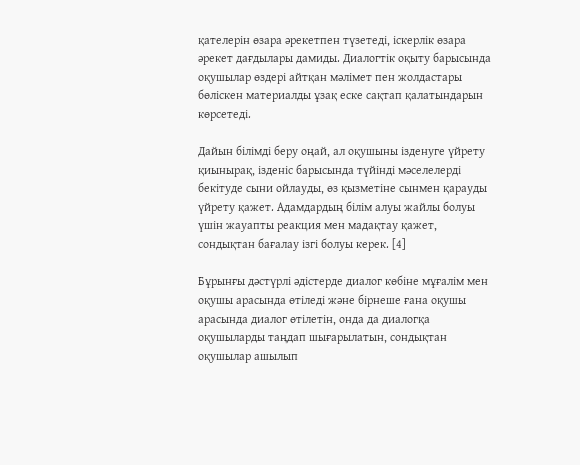қателерін өзара әрекетпен түзетеді, іскерлік өзара әрекет дағдылары дамиды. Диалогтік оқыту барысында оқушылар өздері айтқан мәлімет пен жолдастары бөліскен материалды ұзақ еске сақтап қалатындарын көрсетеді.

Дайын білімді беру оңай, ал оқушыны ізденуге үйрету қиынырақ, ізденіс барысында түйінді мәселелерді бекітуде сыни ойлауды, өз қызметіне сынмен қарауды үйрету қажет. Адамдардың білім алуы жайлы болуы үшін жауапты реакция мен мадақтау қажет, сондықтан бағалау ізгі болуы керек. [4]

Бұрынғы дәстүрлі әдістерде диалог көбіне мұғалім мен оқушы арасында өтіледі және бірнеше ғана оқушы арасында диалог өтілетін, онда да диалогқа оқушыларды таңдап шығарылатын, сондықтан  оқушылар ашылып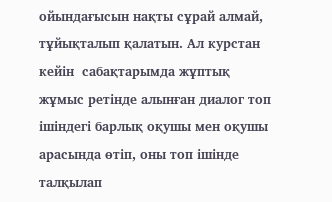ойындағысын нақты сұрай алмай, тұйықталып қалатын. Ал курстан кейін  сабақтарымда жұптық жұмыс ретінде алынған диалог топ ішіндегі барлық оқушы мен оқушы арасында өтіп, оны топ ішінде талқылап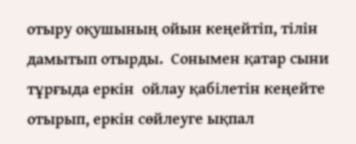отыру оқушының ойын кеңейтіп, тілін дамытып отырды.  Сонымен қатар сыни тұрғыда еркін  ойлау қабілетін кеңейте отырып, еркін сөйлеуге ықпал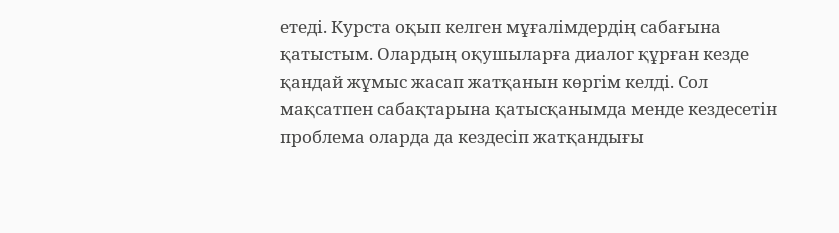етеді. Курста оқып келген мұғалімдердің сабағына қатыстым. Олардың оқушыларға диалог құрған кезде қандай жұмыс жасап жатқанын көргім келді. Сол мақсатпен сабақтарына қатысқанымда менде кездесетін проблема оларда да кездесіп жатқандығы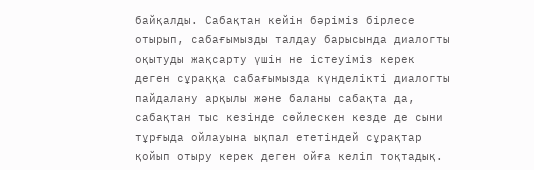байқалды. Сабақтан кейін бәріміз бірлесе отырып, сабағымызды талдау барысында диалогты оқытуды жақсарту үшін не істеуіміз керек деген сұраққа сабағымызда күнделікті диалогты пайдалану арқылы және баланы сабақта да, сабақтан тыс кезінде сөйлескен кезде де сыни тұрғыда ойлауына ықпал ететіндей сұрақтар қойып отыру керек деген ойға келіп тоқтадық.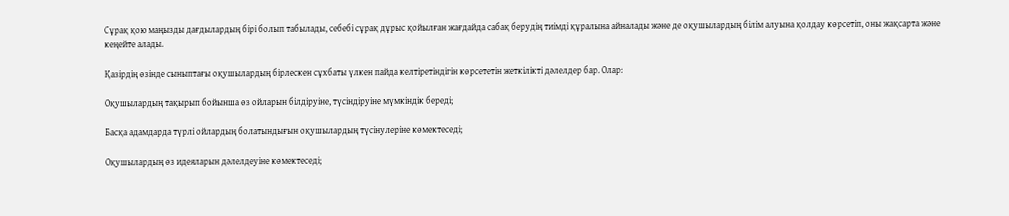Сұрақ қою маңызды дағдылардың бірі болып табылады, себебі сұрақ дұрыс қойылған жағдайда сабақ берудің тиімді құралына айналады және де оқушылардың білім алуына қолдау көрсетіп, оны жақсарта және кеңейте алады.

Қазірдің өзінде сыныптағы оқушылардың бірлескен сұхбаты үлкен пайда келтіретіндігін көрсететін жеткілікті дәлелдер бар. Олар:

Оқушылардың тақырып бойынша өз ойларын білдіруіне, түсіндіруіне мүмкіндік береді;

Басқа адамдарда түрлі ойлардың болатындығын оқушылардың түсінулеріне көмектеседі;

Оқушылардың өз идеяларын дәлелдеуіне көмектеседі;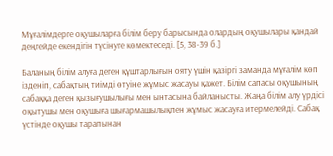Мұғалімдерге оқушыларға білім беру барысында олардың оқушылары қандай деңгейде екендігін түсінуге көмектеседі. [5, 38-39 б.]

Баланың білім алуға деген құштарлығын ояту үшін қазіргі заманда мұғалім көп ізденіп, сабақтың тиімді өтуіне жұмыс жасауы қажет. Білім сапасы оқушының сабаққа деген қызығушылығы мен ынтасына байланысты. Жаңа білім алу үрдісі оқытушы мен оқушыға шығармашылықпен жұмыс жасауға итермелейді. Сабақ үстінде оқушы тарапынан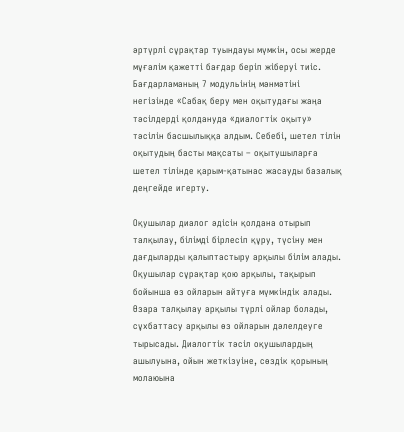әртүрлі сұрақтар туындауы мүмкін, осы жерде мұғалім қажетті бағдар беріп жіберуі тиіс. Бағдарламаның 7 модульінің мәнмәтіні негізінде «Сабақ беру мен оқытудағы жаңа тәсілдерді қолдануда «диалогтік оқыту» тәсілін басшылыққа алдым. Себебі, шетел тілін оқытудың басты мақсаты – оқытушыларға шетел тілінде қарым-қатынас жасауды базалық деңгейде игерту.

Оқушылар диалог әдісін қолдана отырып талқылау, білімді бірлесіп құру, түсіну мен дағдыларды қалыптастыру арқылы білім алады. Оқушылар сұрақтар қою арқылы, тақырып бойынша өз ойларын айтуға мүмкіндік алады. Өзара талқылау арқылы түрлі ойлар болады, сұхбаттасу арқылы өз ойларын дәлелдеуге тырысады. Диалогтік тәсіл оқушылардың ашылуына, ойын жеткізуіне, сөздік қорының молаюына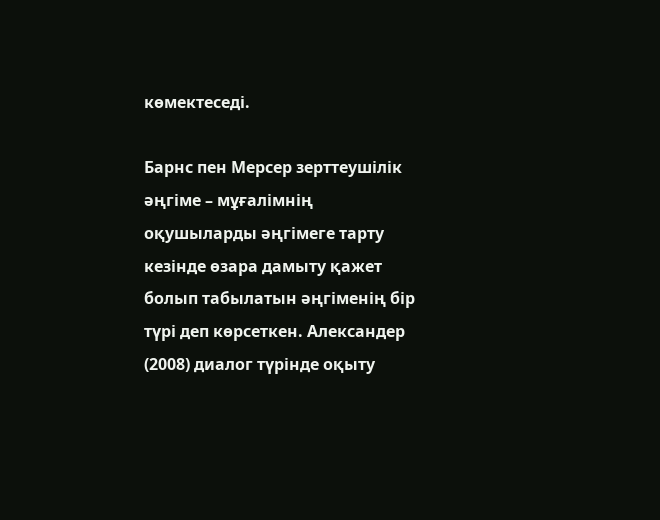көмектеседі.

Барнс пен Мерсер зерттеушілік әңгіме – мұғалімнің оқушыларды әңгімеге тарту кезінде өзара дамыту қажет болып табылатын әңгіменің бір түрі деп көрсеткен. Александер (2008) диалог түрінде оқыту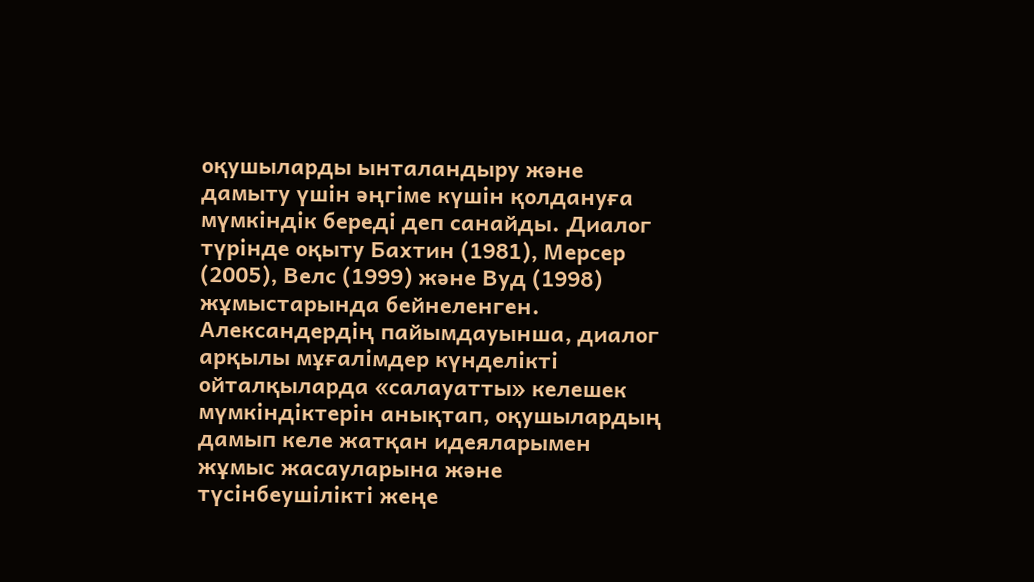оқушыларды ынталандыру және дамыту үшін әңгіме күшін қолдануға мүмкіндік береді деп санайды. Диалог түрінде оқыту Бахтин (1981), Мерсер (2005), Велс (1999) және Вуд (1998) жұмыстарында бейнеленген. Александердің пайымдауынша, диалог арқылы мұғалімдер күнделікті ойталқыларда «салауатты» келешек мүмкіндіктерін анықтап, оқушылардың дамып келе жатқан идеяларымен жұмыс жасауларына және түсінбеушілікті жеңе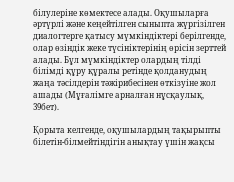білулеріне көмектесе алады. Оқушыларға әртүрлі және кеңейтілген сыныпта жүргізілген диалогтерге қатысу мүмкіндіктері берілгенде, олар өзіндік жеке түсініктерінің өрісін зерттей алады. Бұл мүмкіндіктер олардың тілді білімді құру құралы ретінде қолданудың жаңа тәсілдерін тәжірибесінен өткізуіне жол ашады (Мұғалімге арналған нұсқаулық, 39бет).

Қорыта келгенде, оқушылардың тақырыпты білетін-білмейтіндігін анықтау үшін жақсы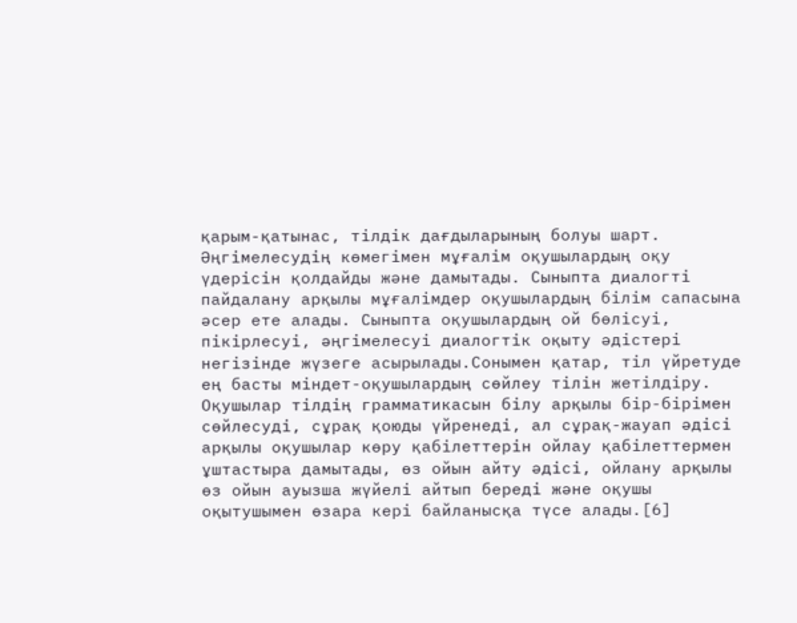қарым-қатынас, тілдік дағдыларының болуы шарт. Әңгімелесудің көмегімен мұғалім оқушылардың оқу үдерісін қолдайды және дамытады. Сыныпта диалогті пайдалану арқылы мұғалімдер оқушылардың білім сапасына әсер ете алады. Сыныпта оқушылардың ой бөлісуі, пікірлесуі, әңгімелесуі диалогтік оқыту әдістері негізінде жүзеге асырылады.Сонымен қатар, тіл үйретуде ең басты міндет-оқушылардың сөйлеу тілін жетілдіру. Оқушылар тілдің грамматикасын білу арқылы бір-бірімен сөйлесуді, сұрақ қоюды үйренеді, ал сұрақ-жауап әдісі арқылы оқушылар көру қабілеттерін ойлау қабілеттермен ұштастыра дамытады, өз ойын айту әдісі, ойлану арқылы өз ойын ауызша жүйелі айтып береді және оқушы оқытушымен өзара кері байланысқа түсе алады.[6]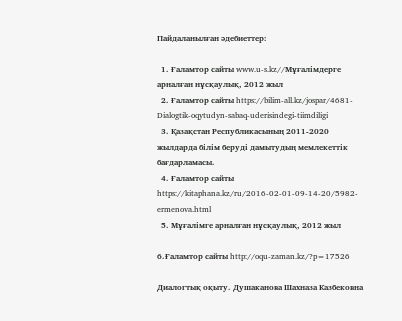Пайдаланылған әдебиеттер:

  1. Ғаламтор сайты www.u-s.kz//Мұғалімдерге арналған нұсқаулық, 2012 жыл
  2. Ғаламтор сайты https://bilim-all.kz/jospar/4681-Dialogtik-oqytudyn-sabaq-uderisindegi-tiimdiligi
  3. Қазақстан Республикасының 2011-2020 жылдарда білім беруді дамытудың мемлекеттік бағдарламасы.
  4. Ғаламтор сайты https://kitaphana.kz/ru/2016-02-01-09-14-20/5982-ermenova.html
  5. Мұғалімге арналған нұсқаулық, 2012 жыл

6.Ғаламтор сайты http://oqu-zaman.kz/?p=17526

Диалогтық оқыту. Душаканова Шахназа Казбековна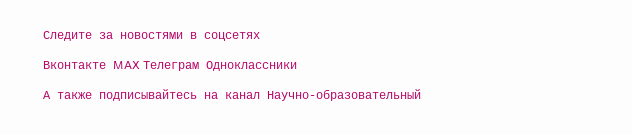Следите за новостями в соцсетях

Вконтакте MAX Телеграм Одноклассники

А также подписывайтесь на канал Научно-образовательный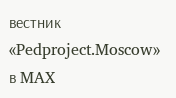вестник «Pedproject.Moscow» в MAX